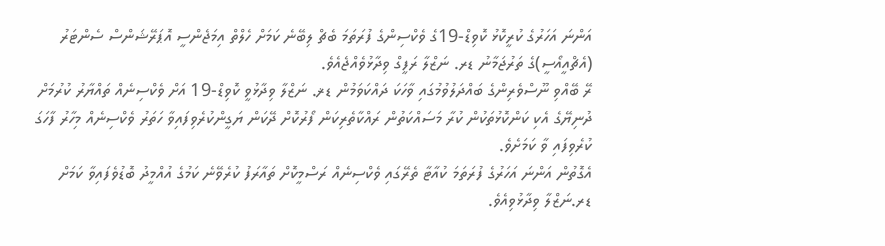އަންނަ އަހަރުގެ ކުރީކޮޅު ކޮވިޑް-19ގެ ވެކްސިންގެ ފުރަތަމަ ބެޗް ލިބޭނެ ކަމަށް ހެލްތް އިމަޖެންސީ އޮޕަރޭޝަންސް ސެންޓަރު (އެޗްއީއޯސީ)ގެ ތަރުޖަމާނު ޑރ. ނަޒްލާ ރަފީގް ވިދާޅުވެއްޖެއެވެ.
ރޭ ބޭއްވި ނޫސްވެރިންގެ ބައްދަލުވުމުގައި ވާހަކަ ދައްކަވަމުން ޑޜ. ނަޒްލާ ވިދާޅުވީ ކޮވިޑް-19 އަށް ވެކްސިނެއް ތައްޔާރު ކުރުމަށް ދުނިޔޭގެ އެކި ކަންކޮޅުތަކުން ކުރާ މަސައްކަތުން ރައްކާތެރިކަން ފޯރުކޮށް ދޭކަން ޔަގީންކުރެވިފައިވާ ހަތަރު ވެކްސިނެއް މިހާރު ފާހަގަ ކުރެވިފައި ވާ ކަމަށެވެ.
އެގޮތުން އަންނަ އަހަރުގެ ފުރަތަމަ ކުއާޓާ ތެރޭގައި ވެކްސިނެއް ރަސްމީކޮށް ތައާރަފު ކުރެވޭނެ ކަމުގެ އުއްމީދު ބޮޑުވެފައިވާ ކަމަށް ޑރ.ނަޒްލާ ވިދާޅުވިއެވެ.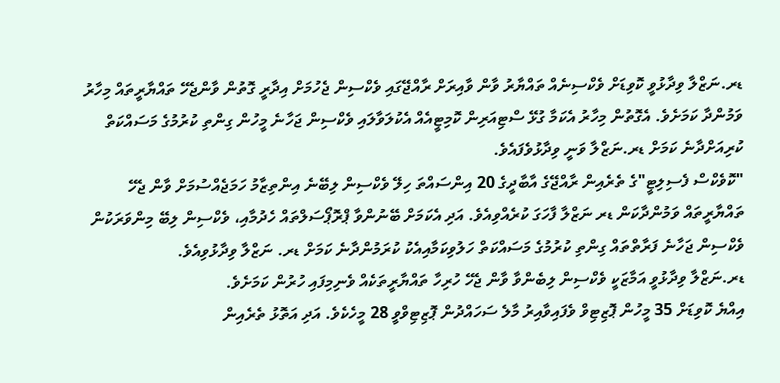ޑރ.ނަޒްލާ ވިދާޅުވީ ކޮވިޑަށް ވެކްސިނެއް ތައްޔާރު ވާން ވާއިރަށް ރާއްޖޭގައި ވެކްސިން ޖެހުމަށް އިދާރީ ގޮތުން ވާންޖެހޭ ތައްޔާރީތައް މިހާރު ވަމުންދާ ކަމަށެވެ. އެގޮތުން މިހާރު އެކަމާ ގުޅޭ ސްޓިއަރިން ކޮމިޓީއެއް އެކުލަވާލައި ވެކްސިން ޖަހާނެ މީހުން ގިންތި ކުރުމުގެ މަސައްކަތް ކުރިއަށްދާނެ ކަމަށް ޑރ.ނަޒްލާ ވަނީ ވިދާޅުވެފައެވެ.
"ކޮވެކްސް ފެސިލިޓީ"ގެ ތެރެއިން ރާއްޖޭގެ އާބާދީގެ 20 އިންސައްތަ ހިލޭ ވެކްސިން ލިބޭނެ އިންތިޒާމު ހަމަޖެއްސުމަށް ވާން ޖެހޭ ތައްޔާރީތައް ވަމުންދާކަން ޑރ ނަޒްލާ ފާހަގަ ކުރެއްވިއެވެ. އަދި އެކަމަށް ބޭނުންވާ ޕްރޮޕޯސަލްތައް ހެދުމާއި، ވެކްސިން ލިބޭ މިންވަރަކުން ވެކްސިން ޖަހާނެ ފަރާތްތައް ގިންތި ކުރުމުގެ މަސައްކަތް ހަލުވިކަމާއިއެކު ކުރަމުންދާނެ ކަމަށް ޑރ. ނަޒްލާ ވިދާޅުވިއެވެ.
ޑރ.ނަޒްލާ ވިދާޅުވީ އަމާޒަކީ ވެކްސިން ލިބެންވާ ވާން ޖެހޭ ހުރިހާ ތައްޔާރީތަކެއް ވެނިމިފައި ހުރުން ކަމަށެވެ.
އިއްޔެ ކޮވިޑަށް 35 މީހުން ޕޮޒިޓިވް ވެފައިވާއިރު މާލެ ސަހައްދުން ޕޮޒިޓިވްވީ 28 މީހެކެވެ. އަދި އަތޮޅު ތެރެއިން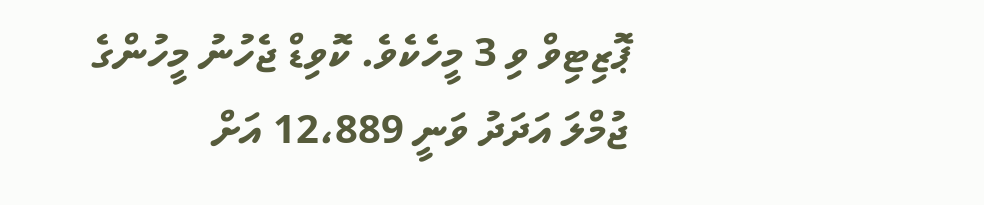ޕޮޒިޓިވް ވި 3 މީހެކެވެ. ކޮވިޑް ޖެހުނު މީހުންގެ ޖުމްލަ އަދަދު ވަނީ 12،889 އަށް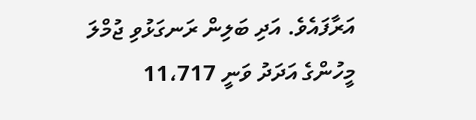އަރާފައެވެ. އަދި ބަލިން ރަނގަޅުވި ޖުމްލަ މީހުންގެ އަދަދު ވަނީ 11،717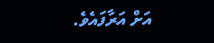އަށް އަރާފައެވެ.